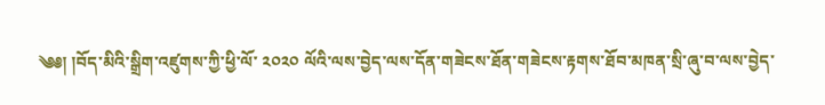༄༅། །བོད་མིའི་སྒྲིག་འཛུགས་ཀྱི་ཕྱི་ལོ་ ༢༠༢༠ ལོའི་ལས་བྱེད་ལས་དོན་གཟེངས་ཐོན་གཟེངས་རྟགས་ཐོབ་མཁན་སྲི་ཞུ་བ་ལས་བྱེད་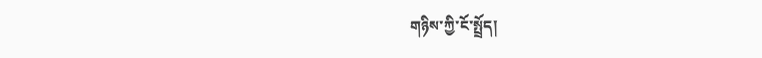གཉིས་ཀྱི་ངོ་སྤྲོད།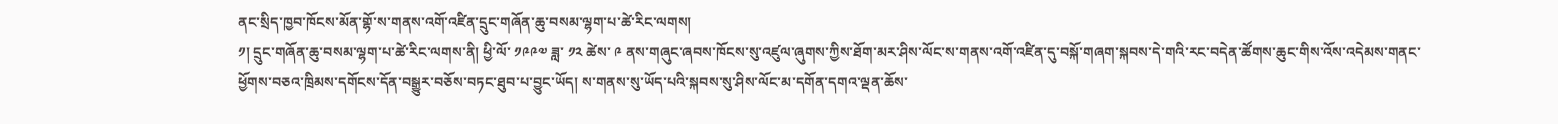ནང་སྲིད་ཁྱབ་ཁོངས་མོན་གྷོ་ས་གནས་འགོ་འཛིན་དྲུང་གཞོན་ཆུ་བསམ་ལྷག་པ་ཚེ་རིང་ལགས།
༡། དྲུང་གཞོན་ཆུ་བསམ་ལྷག་པ་ཚེ་རིང་ལགས་ནི། ཕྱི་ལོ་ ༡༩༩༧ ཟླ་ ༡༢ ཚེས་ ༩ ནས་གཞུང་ཞབས་ཁོངས་སུ་འཛུལ་ཞུགས་ཀྱིས་ཐོག་མར་ཤིས་ལོང་ས་གནས་འགོ་འཛིན་དུ་བསྐོ་གཞག་སྐབས་དེ་གའི་རང་བདེན་ཚོགས་ཆུང་གིས་འོས་འདེམས་གནང་ཕྱོགས་བཅའ་ཁྲིམས་དགོངས་དོན་བསྒྱུར་བཅོས་བཏང་ཐུབ་པ་བྱུང་ཡོད། ས་གནས་སུ་ཡོད་པའི་སྐབས་སུ་ཤིས་ལོང་མ་དགོན་དགའ་ལྡན་ཆོས་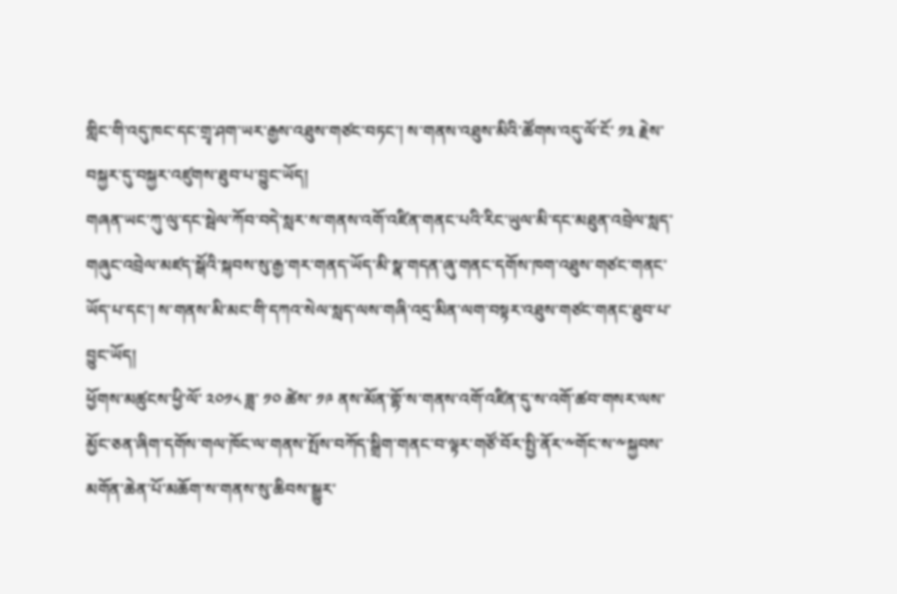གླིང་གི་འདུ་ཁང་དང་གྲྭ་ཤག་ཡར་རྒྱས་འཐུས་གཙང་བཏང་། ས་གནས་འཐུས་མིའི་ཚོགས་འདུ་ལོ་ངོ་ ༡༣ རྗེས་བསྐྱར་དུ་བསྐྱར་འཛུགས་ཐུབ་པ་བྱུང་ཡོད།
གཞན་ཡང་ཀུ་ལུ་དང་སྦེལ་ཀོབ་བདེ་སླར་ས་གནས་འགོ་འཛིན་གནང་པའི་རིང་ཡུལ་མི་དང་མཐུན་འབྲེལ་སླད་གཞུང་འབྲེལ་མཛད་སྒོའི་སྐབས་སུ་རྒྱ་གར་གནད་ཡོད་མི་སྣ་གདན་ཞུ་གནང་དགོས་ཁག་འཐུས་གཙང་གནང་ཡོད་པ་དང་། ས་གནས་མི་མང་གི་དཀའ་སེལ་སླད་ལས་གཞི་འདྲ་མིན་ལག་བསྟར་འཐུས་གཙང་གནང་ཐུབ་པ་བྱུང་ཡོད།
ཕྱོགས་མཚུངས་ཕྱི་ལོ་ ༢༠༡༨ ཟླ་ ༡༠ ཚེས་ ༡༩ ནས་མོན་གྷོ་ས་གནས་འགོ་འཛིན་དུ་ས་འགོ་ཚབ་གསར་ལས་མྱོང་ཅན་ཞིག་དགོས་གལ་ཁོང་ལ་གནས་སྤོས་བཀོད་སྒྲིག་གནང་བ་ལྟར་གཙོ་བོར་སྤྱི་ནོར་༸གོང་ས་༸སྐྱབས་མགོན་ཆེན་པོ་མཆོག་ས་གནས་སུ་ཆིབས་སྒྱུར་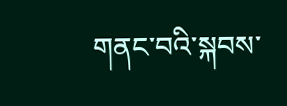གནང་བའི་སྐབས་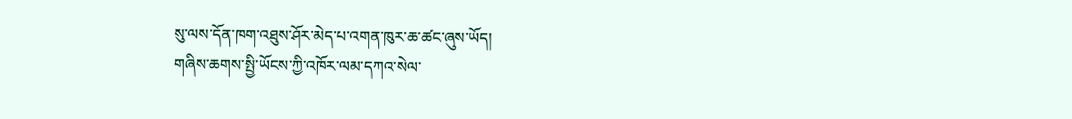སུ་ལས་དོན་ཁག་འཐུས་ཤོར་མེད་པ་འགན་ཁུར་ཆ་ཚང་ཞུས་ཡོད།
གཞིས་ཆགས་སྤྱི་ཡོངས་ཀྱི་འཁོར་ལམ་དཀའ་སེལ་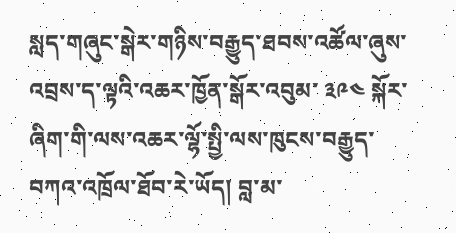སླད་གཞུང་སྒེར་གཉིས་བརྒྱུད་ཐབས་འཚོལ་ཞུས་འབྲས་ད་ལྟའི་འཆར་ཁྱོན་སྒོར་འབུམ་ ༣༩༤ སྐོར་ཞིག་གི་ལས་འཆར་ལྷོ་སྤྱི་ལས་ཁུངས་བརྒྱུད་བཀའ་འཁྲོལ་ཐོབ་རེ་ཡོད། བླ་མ་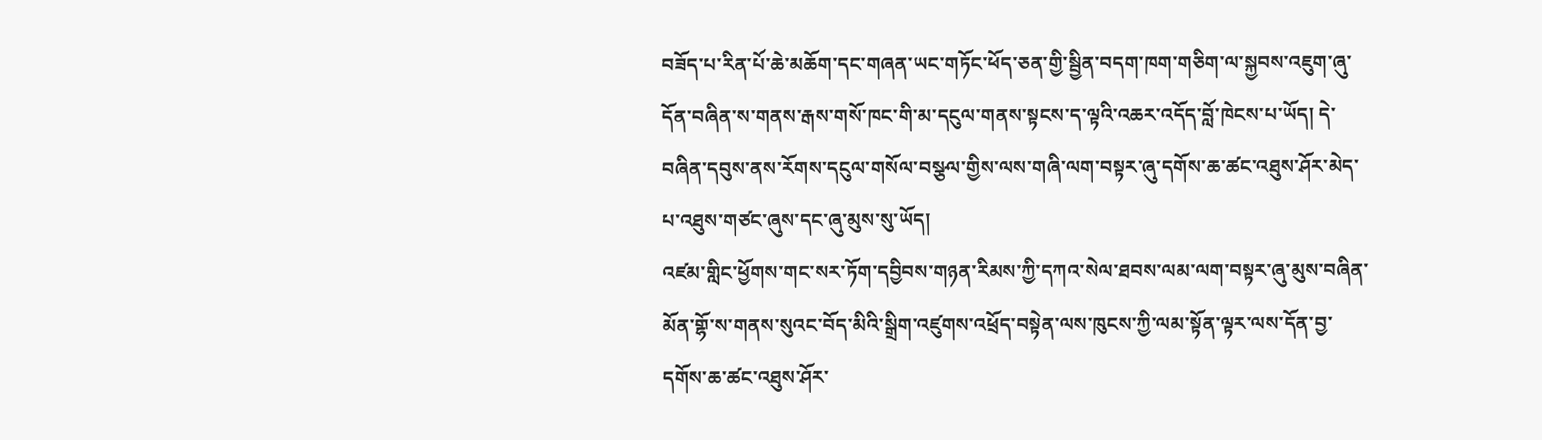བཟོད་པ་རིན་པོ་ཆེ་མཆོག་དང་གཞན་ཡང་གཏོང་ཕོད་ཅན་གྱི་སྦྱིན་བདག་ཁག་གཅིག་ལ་སྐྱབས་འཇུག་ཞུ་དོན་བཞིན་ས་གནས་རྒས་གསོ་ཁང་གི་མ་དངུལ་གནས་སྟངས་ད་ལྟའི་འཆར་འདོད་བློ་ཁེངས་པ་ཡོད། དེ་བཞིན་དབུས་ནས་རོགས་དངུལ་གསོལ་བསྩལ་གྱིས་ལས་གཞི་ལག་བསྟར་ཞུ་དགོས་ཆ་ཚང་འཐུས་ཤོར་མེད་པ་འཐུས་གཙང་ཞུས་དང་ཞུ་མུས་སུ་ཡོད།
འཛམ་གླིང་ཕྱོགས་གང་སར་ཏོག་དབྱིབས་གཉན་རིམས་ཀྱི་དཀའ་སེལ་ཐབས་ལམ་ལག་བསྟར་ཞུ་མུས་བཞིན་མོན་གྷོ་ས་གནས་སུའང་བོད་མིའི་སྒྲིག་འཛུགས་འཕྲོད་བསྟེན་ལས་ཁུངས་ཀྱི་ལམ་སྟོན་ལྟར་ལས་དོན་བྱ་དགོས་ཆ་ཚང་འཐུས་ཤོར་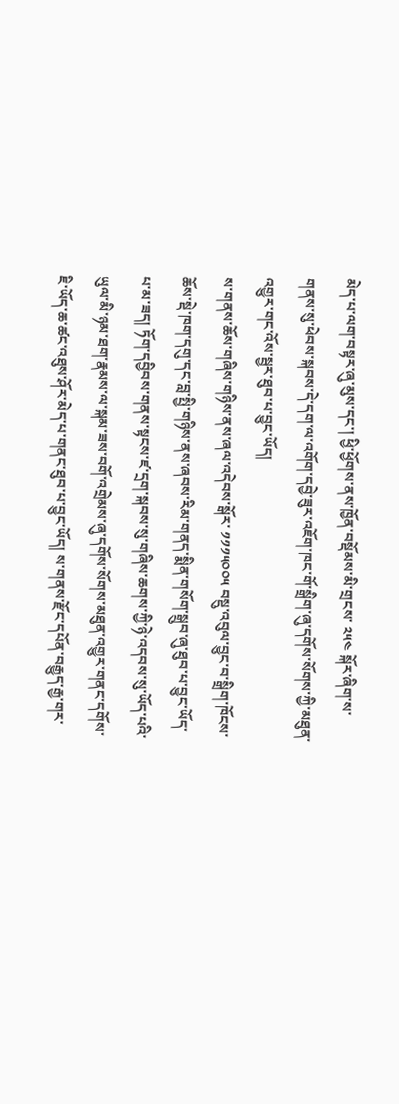མེད་པ་ལག་བསྟར་ཞུ་མུས་དང་། ཕྱི་ཕྱོགས་ནས་ཁྱོན་བསྡོམས་མི་གྲངས་ ༢༥༤ སྐོར་ཞིག་ས་གནས་སུ་ཕེབས་སྐབས་དེ་དག་ལ་འགོག་དབྱེ་ཟུར་འཇོག་ཁང་གོ་སྒྲིག་ཞུ་དགོས་སོགས་ཀྱི་མཐུན་འགྱུར་གང་འོས་སྦྱར་ཐུབ་པ་བྱུང་ཡོད།
ས་གནས་ཆོས་གཞིས་གཉིས་ནས་ཞལ་འདེབས་སྒོར་ ༡༡༡༥༠༠༥ བསྡུ་འབུལ་བྱུང་བ་སྒྲིག་ཁོངས་ཆོས་སྡེ་ཁག་དགུ་དང་བླ་སྤྱི་གཉིས་ནས་ཞབས་རིམ་གནད་སྨིན་གསོག་སྒྲུབ་ཞུ་ཐུབ་པ་བྱུང་ཡོད་པ་མ་ཟད། ཏོག་དབྱིབས་གནས་སྟངས་ཛ་དྲག་སྐབས་སུ་གཞིས་ཆགས་ཀྱི་ཉེ་འདབས་སུ་ཡོད་པའི་ཡུལ་མི་ཉམ་ཐག་རྣམས་ལ་སྐམ་ཟས་བགོ་འགྲེམས་ཞུ་དགོས་སོགས་མཐུན་འགྱུར་གནང་དགོས་ཇི་ཡོད་ཆ་ཚང་འཐུས་ཤོར་མེད་པ་གནང་ཐུབ་པ་བྱུང་ཡོད། ས་གནས་རྫོང་དཔོན་བརྒྱུད་རྒྱ་གར་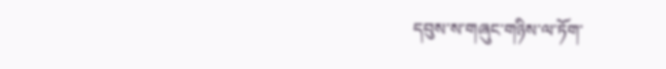དབུས་ས་གཞུང་གཉིས་ལ་ཏོག་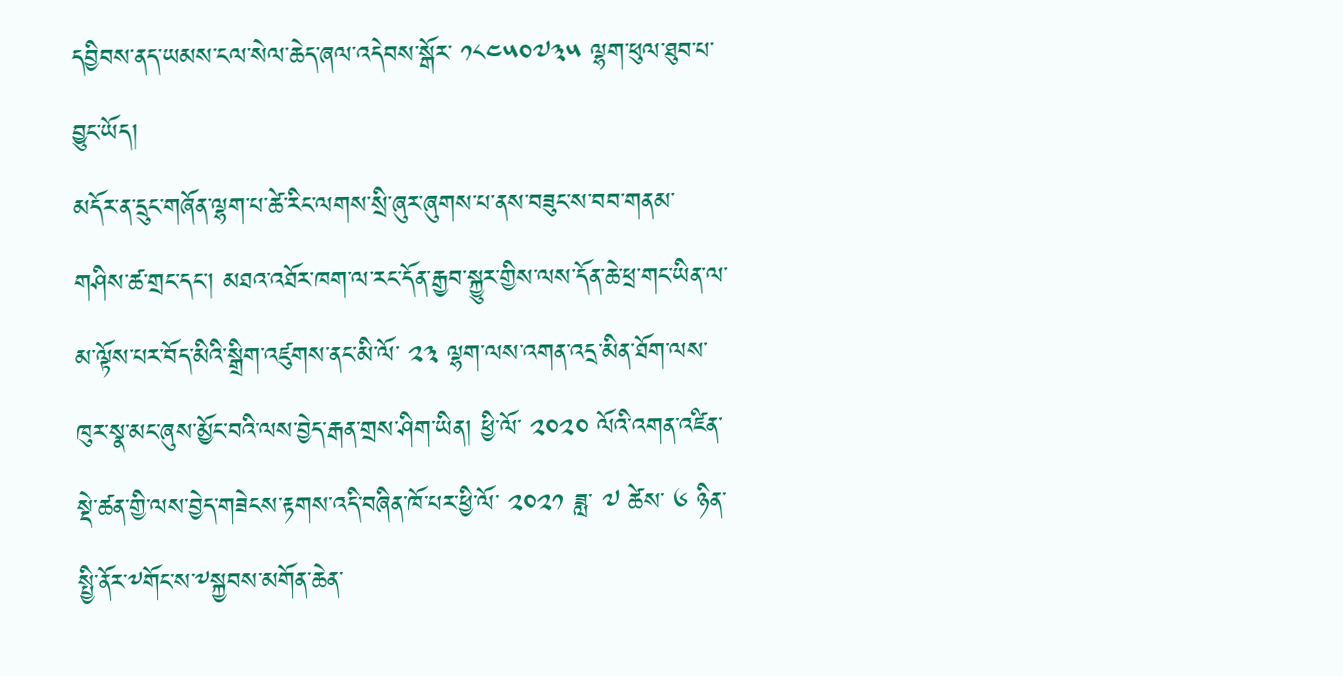དབྱིབས་ནད་ཡམས་ངལ་སེལ་ཆེད་ཞལ་འདེབས་སྒོར་ ༡༨༤༥༠༧༣༥ ལྷག་ཕུལ་ཐུབ་པ་བྱུང་ཡོད།
མདོར་ན་དྲུང་གཞོན་ལྷག་པ་ཚེ་རིང་ལགས་སྲི་ཞུར་ཞུགས་པ་ནས་བཟུང་ས་བབ་གནམ་གཤིས་ཚ་གྲང་དང་། མཐའ་འཐོར་ཁག་ལ་རང་དོན་རྒྱབ་སྐྱུར་གྱིས་ལས་དོན་ཆེ་ཕྲ་གང་ཡིན་ལ་མ་ལྟོས་པར་བོད་མིའི་སྒྲིག་འཛུགས་ནང་མི་ལོ་ ༢༣ ལྷག་ལས་འགན་འདྲ་མིན་ཐོག་ལས་ཁུར་སྣ་མང་ཞུས་མྱོང་བའི་ལས་བྱེད་རྒན་གྲས་ཤིག་ཡིན། ཕྱི་ལོ་ ༢༠༢༠ ལོའི་འགན་འཛིན་སྡེ་ཚན་གྱི་ལས་བྱེད་གཟེངས་རྟགས་འདི་བཞིན་ཁོ་པར་ཕྱི་ལོ་ ༢༠༢༡ ཟླ་ ༧ ཚེས་ ༦ ཉིན་སྤྱི་ནོར་༸གོང་ས་༸སྐྱབས་མགོན་ཆེན་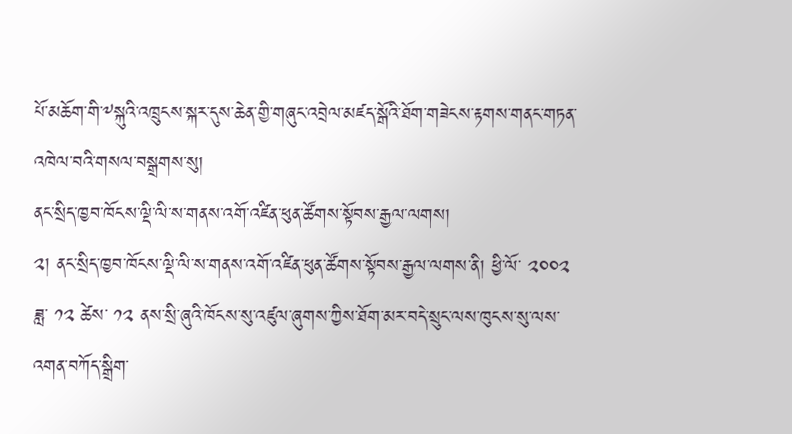པོ་མཆོག་གི་༸སྐུའི་འཁྲུངས་སྐར་དུས་ཆེན་གྱི་གཞུང་འབྲེལ་མཛད་སྒོའི་ཐོག་གཟེངས་རྟགས་གནང་གཏན་འཁེལ་བའི་གསལ་བསྒྲགས་སུ།
ནང་སྲིད་ཁྱབ་ཁོངས་ལྡི་ལི་ས་གནས་འགོ་འཛིན་ཕུན་ཚོགས་སྟོབས་རྒྱལ་ལགས།
༢། ནང་སྲིད་ཁྱབ་ཁོངས་ལྡི་ལི་ས་གནས་འགོ་འཛིན་ཕུན་ཚོགས་སྟོབས་རྒྱལ་ལགས་ནི། ཕྱི་ལོ་ ༢༠༠༢ ཟླ་ ༡༢ ཚེས་ ༡༢ ནས་སྲི་ཞུའི་ཁོངས་སུ་འཛུལ་ཞུགས་ཀྱིས་ཐོག་མར་བདེ་སྲུང་ལས་ཁུངས་སུ་ལས་འགན་བཀོད་སྒྲིག་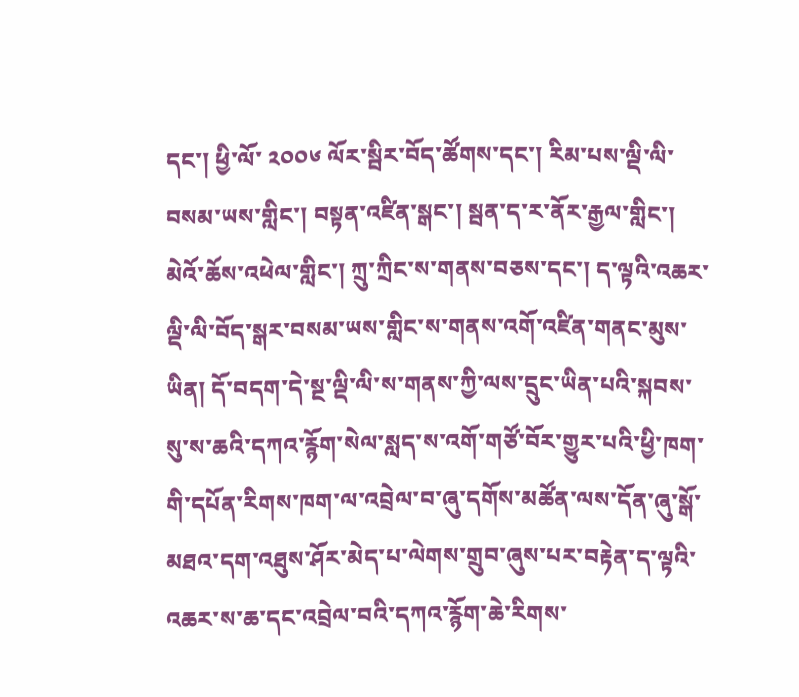དང་། ཕྱི་ལོ་ ༢༠༠༦ ལོར་སྦིར་བོད་ཚོགས་དང་། རིམ་པས་ལྡི་ལི་བསམ་ཡས་གླིང་། བསྟན་འཛིན་སྒང་། སྦན་ད་ར་ནོར་རྒྱལ་གླིང་། མེའོ་ཆོས་འཕེལ་གླིང་། ཀྲུ་ཀྲིང་ས་གནས་བཅས་དང་། ད་ལྟའི་འཆར་ལྡི་ལི་བོད་སྒར་བསམ་ཡས་གླིང་ས་གནས་འགོ་འཛིན་གནང་མུས་ཡིན། དོ་བདག་དེ་སྔ་ལྡི་ལི་ས་གནས་ཀྱི་ལས་དྲུང་ཡིན་པའི་སྐབས་སུ་ས་ཆའི་དཀའ་རྙོག་སེལ་སླད་ས་འགོ་གཙོ་བོར་གྱུར་པའི་ཕྱི་ཁག་གི་དཔོན་རིགས་ཁག་ལ་འབྲེལ་བ་ཞུ་དགོས་མཚོན་ལས་དོན་ཞུ་སྒོ་མཐའ་དག་འཐུས་ཤོར་མེད་པ་ལེགས་གྲུབ་ཞུས་པར་བརྟེན་ད་ལྟའི་འཆར་ས་ཆ་དང་འབྲེལ་བའི་དཀའ་རྙོག་ཆེ་རིགས་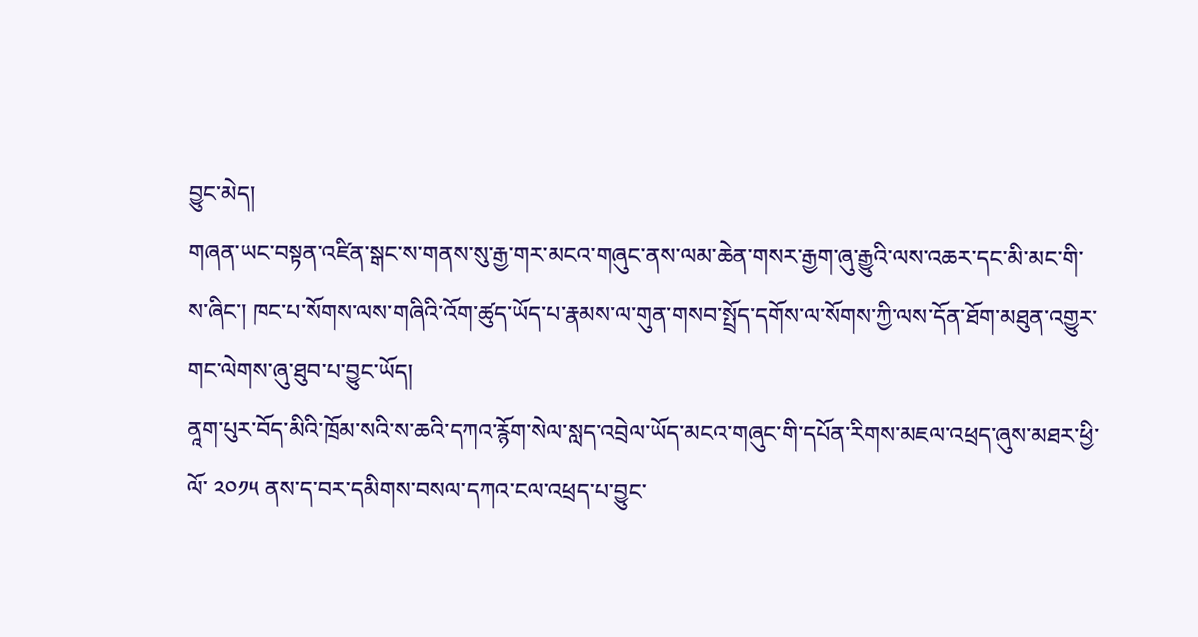བྱུང་མེད།
གཞན་ཡང་བསྟན་འཛིན་སྒང་ས་གནས་སུ་རྒྱ་གར་མངའ་གཞུང་ནས་ལམ་ཆེན་གསར་རྒྱག་ཞུ་རྒྱུའི་ལས་འཆར་དང་མི་མང་གི་ས་ཞིང་། ཁང་པ་སོགས་ལས་གཞིའི་འོག་ཚུད་ཡོད་པ་རྣམས་ལ་གུན་གསབ་སྤྲོད་དགོས་ལ་སོགས་ཀྱི་ལས་དོན་ཐོག་མཐུན་འགྱུར་གང་ལེགས་ཞུ་ཐུབ་པ་བྱུང་ཡོད།
ནཱག་པུར་བོད་མིའི་ཁྲོམ་སའི་ས་ཆའི་དཀའ་རྙོག་སེལ་སླད་འབྲེལ་ཡོད་མངའ་གཞུང་གི་དཔོན་རིགས་མཇལ་འཕྲད་ཞུས་མཐར་ཕྱི་ལོ་ ༢༠༡༥ ནས་ད་བར་དམིགས་བསལ་དཀའ་ངལ་འཕྲད་པ་བྱུང་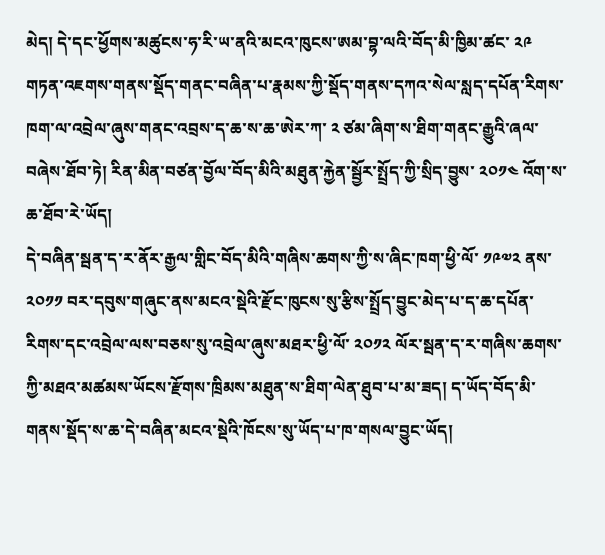མེད། དེ་དང་ཕྱོགས་མཚུངས་ཧ་རི་ཡ་ནའི་མངའ་ཁུངས་ཨམ་བྷ་ལའི་བོད་མི་ཁྱིམ་ཚང་ ༢༩ གཏན་འཇགས་གནས་སྡོད་གནང་བཞིན་པ་རྣམས་ཀྱི་སྡོད་གནས་དཀའ་སེལ་སླད་དཔོན་རིགས་ཁག་ལ་འབྲེལ་ཞུས་གནང་འབྲས་ད་ཆ་ས་ཆ་ཨེར་ཀ་ ༢ ཙམ་ཞིག་ས་ཐིག་གནང་རྒྱུའི་ཞལ་བཞེས་ཐོབ་ཏེ། རིན་མིན་བཙན་བྱོལ་བོད་མིའི་མཐུན་རྐྱེན་སྦྱོར་སྤྲོད་ཀྱི་སྲིད་བྱུས་ ༢༠༡༤ འོག་ས་ཆ་ཐོབ་རེ་ཡོད།
དེ་བཞིན་སྦན་ད་ར་ནོར་རྒྱལ་གླིང་བོད་མིའི་གཞིས་ཆགས་ཀྱི་ས་ཞིང་ཁག་ཕྱི་ལོ་ ༡༩༧༢ ནས་ ༢༠༡༡ བར་དབུས་གཞུང་ནས་མངའ་སྡེའི་རྫོང་ཁུངས་སུ་རྩིས་སྤྲོད་བྱུང་མེད་པ་ད་ཆ་དཔོན་རིགས་དང་འབྲེལ་ལས་བཅས་སུ་འབྲེལ་ཞུས་མཐར་ཕྱི་ལོ་ ༢༠༡༢ ལོར་སྦན་ད་ར་གཞིས་ཆགས་ཀྱི་མཐའ་མཚམས་ཡོངས་རྫོགས་ཁྲིམས་མཐུན་ས་ཐིག་ལེན་ཐུབ་པ་མ་ཟད། ད་ཡོད་བོད་མི་གནས་སྡོད་ས་ཆ་དེ་བཞིན་མངའ་སྡེའི་ཁོངས་སུ་ཡོད་པ་ཁ་གསལ་བྱུང་ཡོད།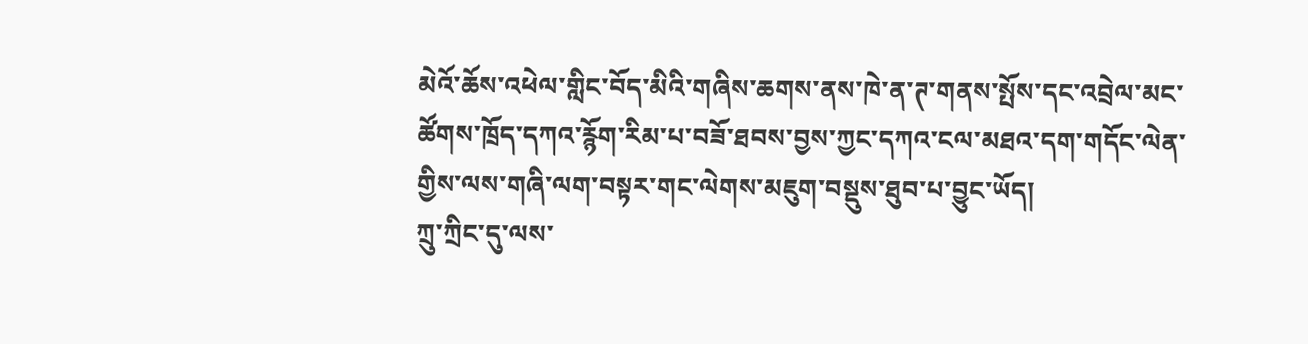མེའོ་ཆོས་འཕེལ་གླིང་བོད་མིའི་གཞིས་ཆགས་ནས་ཁེ་ན་ཊ་གནས་སྤོས་དང་འབྲེལ་མང་ཚོགས་ཁྲོད་དཀའ་རྙོག་རིམ་པ་བཟོ་ཐབས་བྱས་ཀྱང་དཀའ་ངལ་མཐའ་དག་གདོང་ལེན་གྱིས་ལས་གཞི་ལག་བསྟར་གང་ལེགས་མཇུག་བསྡུས་ཐུབ་པ་བྱུང་ཡོད།
ཀྲུ་ཀྲིང་དུ་ལས་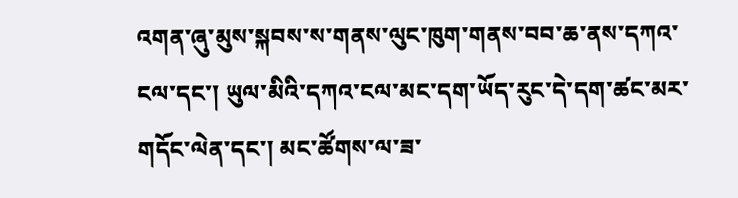འགན་ཞུ་མུས་སྐབས་ས་གནས་ལུང་ཁུག་གནས་བབ་ཆ་ནས་དཀའ་ངལ་དང་། ཡུལ་མིའི་དཀའ་ངལ་མང་དག་ཡོད་རུང་དེ་དག་ཚང་མར་གདོང་ལེན་དང་། མང་ཚོགས་ལ་ཟ་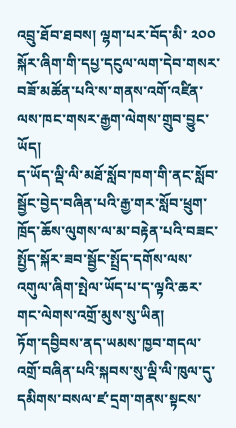འབྲུ་ཐོབ་ཐབས། ལྷག་པར་བོད་མི་ ༢༠༠ སྐོར་ཞིག་གི་དཔྱ་དངུལ་ལག་དེབ་གསར་བཟོ་མཚོན་པའི་ས་གནས་འགོ་འཛིན་ལས་ཁང་གསར་རྒྱག་ལེགས་གྲུབ་བྱུང་ཡོད།
ད་ཡོད་ལྡི་ལི་མཐོ་སློབ་ཁག་གི་ནང་སློབ་སྦྱོང་བྱེད་བཞིན་པའི་རྒྱ་གར་སློབ་ཕྲུག་ཁྲོད་ཆོས་ལུགས་ལ་མ་བརྟེན་པའི་བཟང་སྤྱོད་སྐོར་ཟབ་སྦྱོང་སྤྲོད་དགོས་ལས་འགུལ་ཞིག་སྤེལ་ཡོད་པ་ད་ལྟའི་ཆར་གང་ལེགས་འགྲོ་མུས་སུ་ཡིན།
ཏོག་དབྱིབས་ནད་ཡམས་ཁྱབ་གདལ་འགྲོ་བཞིན་པའི་སྐབས་སུ་ལྡི་ལི་ཁུལ་དུ་དམིགས་བསལ་ཛ་དྲག་གནས་སྟངས་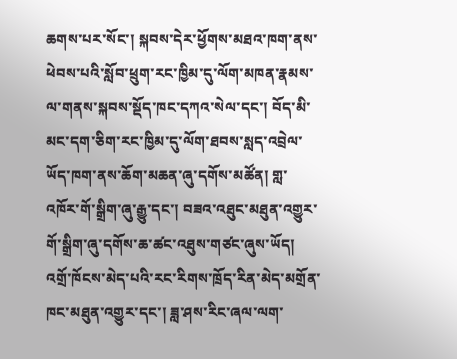ཆགས་པར་སོང་། སྐབས་དེར་ཕྱོགས་མཐའ་ཁག་ནས་ཕེབས་པའི་སློབ་ཕྲུག་རང་ཁྱིམ་དུ་ལོག་མཁན་རྣམས་ལ་གནས་སྐབས་སྡོད་ཁང་དཀའ་སེལ་དང་། བོད་མི་མང་དག་ཅིག་རང་ཁྱིམ་དུ་ལོག་ཐབས་སླད་འབྲེལ་ཡོད་ཁག་ནས་ཆོག་མཆན་ཞུ་དགོས་མཚོན། གླ་འཁོར་གོ་སྒྲིག་ཞུ་རྒྱུ་དང་། བཟའ་འཐུང་མཐུན་འགྱུར་གོ་སྒྲིག་ཞུ་དགོས་ཆ་ཚང་འཐུས་གཙང་ཞུས་ཡོད། འགྲོ་ཁོངས་མེད་པའི་རང་རིགས་ཁྲོད་རིན་མེད་མགྲོན་ཁང་མཐུན་འགྱུར་དང་། ཟླ་ཤས་རིང་ཞལ་ལག་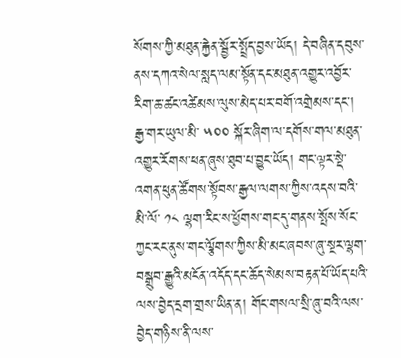སོགས་ཀྱི་མཐུན་རྐྱེན་སྦྱོར་སྤྲོད་བྱས་ཡོད། དེ་བཞིན་དབུས་ནས་དཀའ་སེལ་སླད་ལམ་སྟོན་དང་མཐུན་འགྱུར་འབྱོར་རིག་ཆ་ཚང་འཚེམས་ལུས་མེད་པར་བགོ་འགྲེམས་དང་། རྒྱ་གར་ཡུལ་མི་ ༥༠༠ སྐོར་ཞིག་ལ་དགོས་གལ་མཐུན་འགྱུར་རོགས་ཕན་ཞུས་ཐུབ་པ་བྱུང་ཡོད། གང་ལྟར་སྡེ་འགན་ཕུན་ཚོགས་སྟོབས་རྒྱལ་ལགས་ཀྱིས་འདས་བའི་མི་ལོ་ ༡༨ ལྷག་རིང་ས་ཕྱོགས་གང་དུ་གནས་སྤོས་སོང་ཀྱང་རང་ནུས་གང་ལྕོགས་ཀྱིས་མི་མང་ཞབས་ཞུ་སྔར་ལྷག་བསྒྲུབ་རྒྱུའི་མངོན་འདོད་དང་ཆོད་སེམས་བརྟན་པོ་ཡོད་པའི་ལས་བྱེད་དྲག་གྲས་ཡིན་ན། གོང་གསལ་སྲི་ཞུ་བའི་ལས་བྱེད་གཉིས་ནི་ལས་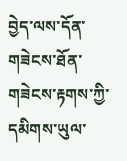བྱེད་ལས་དོན་གཟེངས་ཐོན་གཟེངས་རྟགས་ཀྱི་དམིགས་ཡུལ་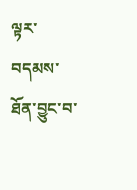ལྟར་བདམས་ཐོན་བྱུང་བ་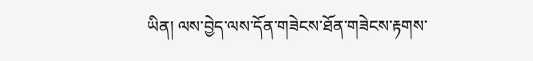ཡིན། ལས་བྱེད་ལས་དོན་གཟེངས་ཐོན་གཟེངས་རྟགས་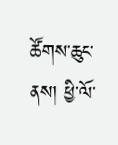ཚོགས་ཆུང་ནས། ཕྱི་ལོ་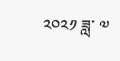༢༠༢༡ ཟླ་ ༧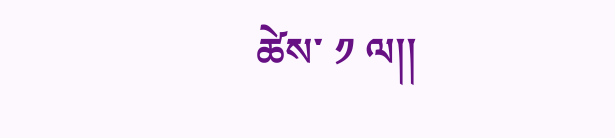ཚེས་ ༡ ལ།།